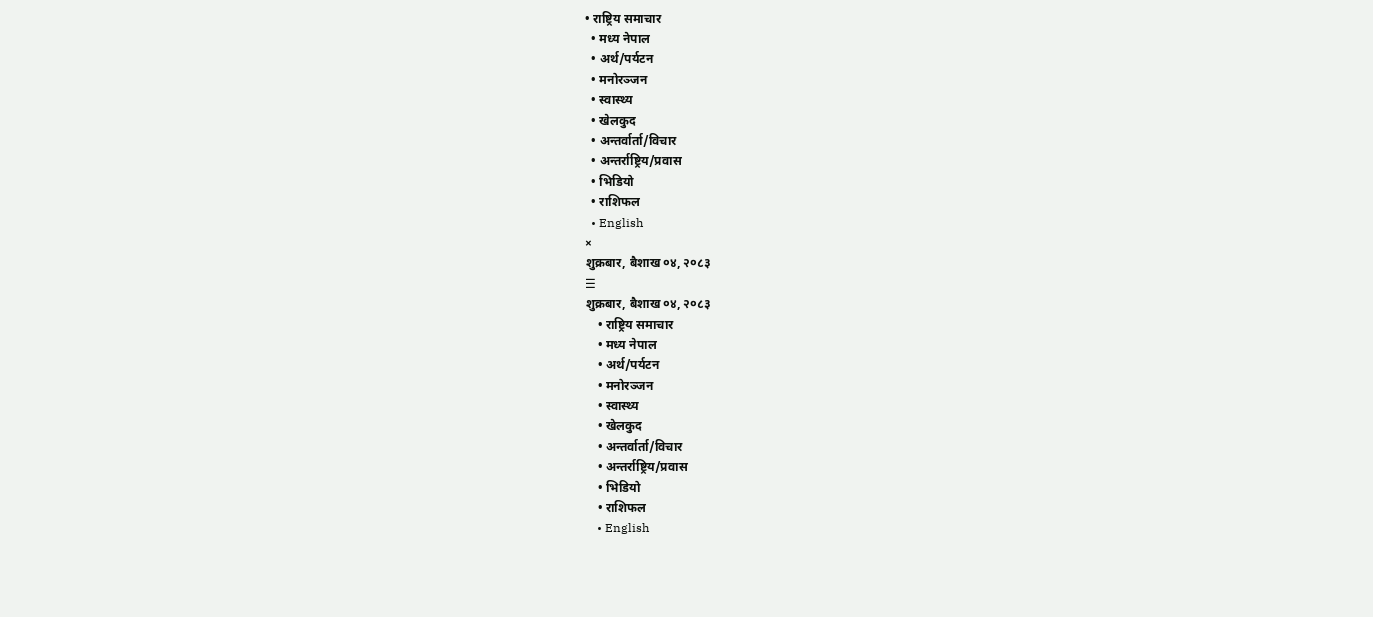• राष्ट्रिय समाचार
  • मध्य नेपाल
  • अर्थ/पर्यटन
  • मनोरञ्जन
  • स्वास्थ्य
  • खेलकुद
  • अन्तर्वार्ता/विचार
  • अन्तर्राष्ट्रिय/प्रवास
  • भिडियो
  • राशिफल
  • English
×
शुक्रबार, बैशाख ०४, २०८३
☰
शुक्रबार, बैशाख ०४, २०८३
    • राष्ट्रिय समाचार
    • मध्य नेपाल
    • अर्थ/पर्यटन
    • मनोरञ्जन
    • स्वास्थ्य
    • खेलकुद
    • अन्तर्वार्ता/विचार
    • अन्तर्राष्ट्रिय/प्रवास
    • भिडियो
    • राशिफल
    • English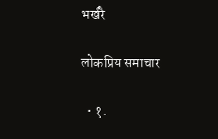भर्खरै

लोकप्रिय समाचार

  • १.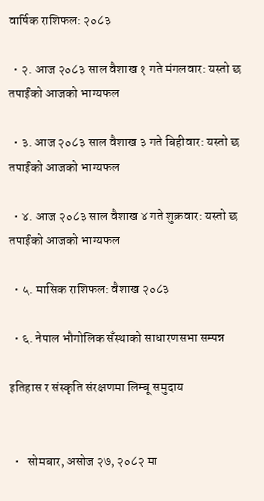वार्षिक राशिफल: २०८३

  • २. आज २०८३ साल वैशाख १ गते मंगलवार: यस्तो छ तपाईंको आजको भाग्यफल

  • ३. आज २०८३ साल वैशाख ३ गते बिहीवार: यस्तो छ तपाईंको आजको भाग्यफल

  • ४. आज २०८३ साल वैशाख ४ गते शुक्रवार: यस्तो छ तपाईंको आजको भाग्यफल

  • ५. मासिक राशिफल: वैशाख २०८३

  • ६. नेपाल भौगोलिक सँस्थाको साधारणसभा सम्पन्न

इतिहास र संस्कृति संरक्षणमा लिम्बू समुदाय


  •   सोमबार, असोज २७, २०८२ मा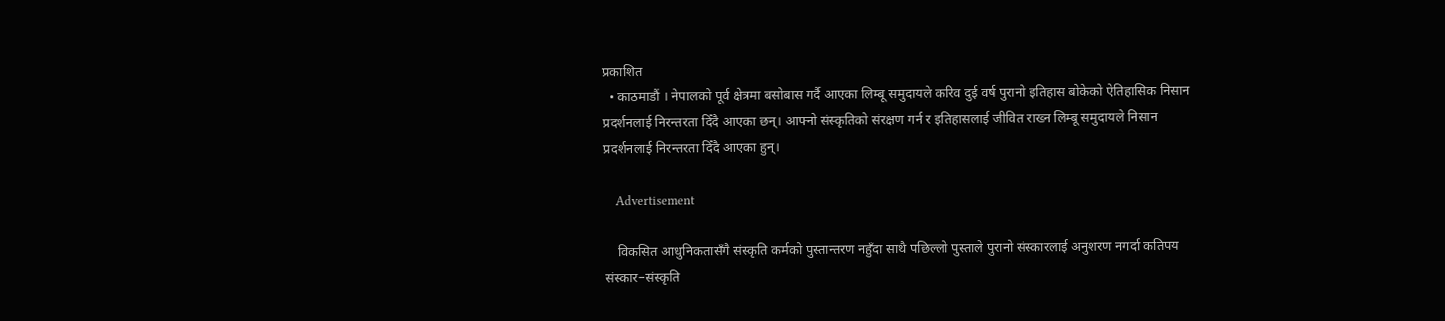प्रकाशित
  • काठमाडौं । नेपालको पूर्व क्षेत्रमा बसोबास गर्दै आएका लिम्बू समुदायले करिव दुई वर्ष पुरानो इतिहास बोकेको ऐतिहासिक निसान प्रदर्शनलाई निरन्तरता दिँदै आएका छन्। आफ्नो संस्कृतिको संरक्षण गर्न र इतिहासलाई जीवित राख्न लिम्बू समुदायले निसान प्रदर्शनलाई निरन्तरता दिँदै आएका हुन्।

    Advertisement

    विकसित आधुनिकतासँगै संस्कृति कर्मको पुस्तान्तरण नहुँदा साथै पछिल्लो पुस्ताले पुरानो संस्कारलाई अनुशरण नगर्दा कतिपय संस्कार–संस्कृति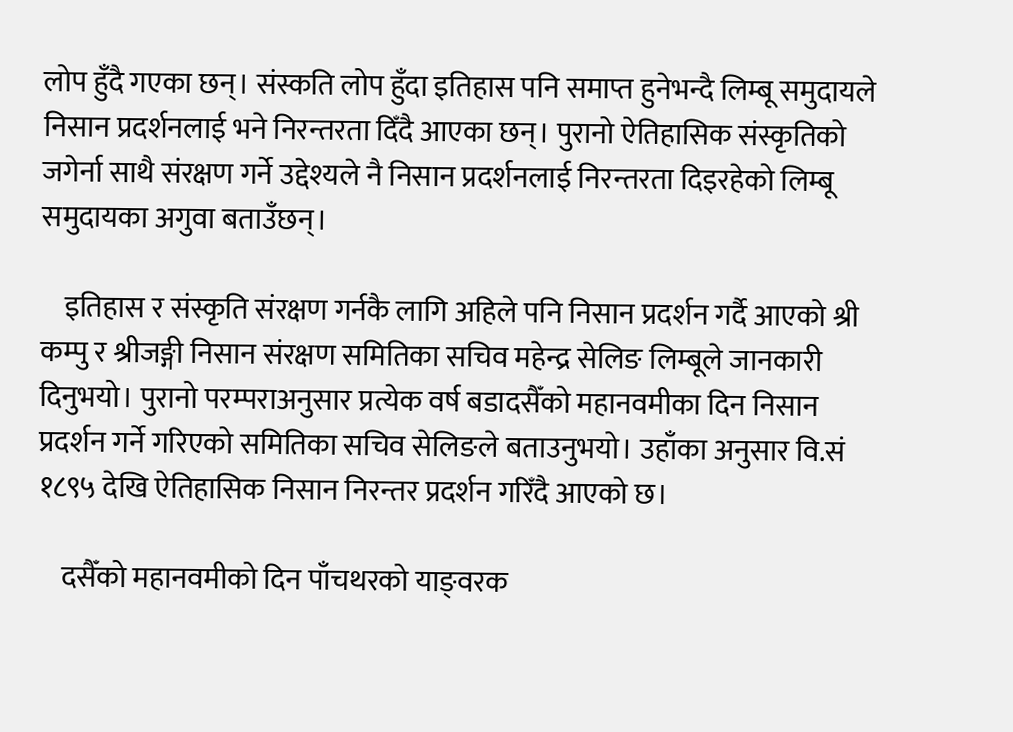लोप हुँदै गएका छन्। संस्कति लोप हुँदा इतिहास पनि समाप्त हुनेभन्दै लिम्बू समुदायले निसान प्रदर्शनलाई भने निरन्तरता दिँदै आएका छन्। पुरानो ऐतिहासिक संस्कृतिको जगेर्ना साथै संरक्षण गर्ने उद्देश्यले नै निसान प्रदर्शनलाई निरन्तरता दिइरहेको लिम्बू समुदायका अगुवा बताउँछन्।

    इतिहास र संस्कृति संरक्षण गर्नकै लागि अहिले पनि निसान प्रदर्शन गर्दै आएको श्री कम्पु र श्रीजङ्गी निसान संरक्षण समितिका सचिव महेन्द्र सेलिङ लिम्बूले जानकारी दिनुभयो। पुरानो परम्पराअनुसार प्रत्येक वर्ष बडादसैँको महानवमीका दिन निसान प्रदर्शन गर्ने गरिएको समितिका सचिव सेलिङले बताउनुभयो। उहाँका अनुसार वि.सं १८९५ देखि ऐतिहासिक निसान निरन्तर प्रदर्शन गरिँदै आएको छ।

    दसैँको महानवमीको दिन पाँचथरको याङ्वरक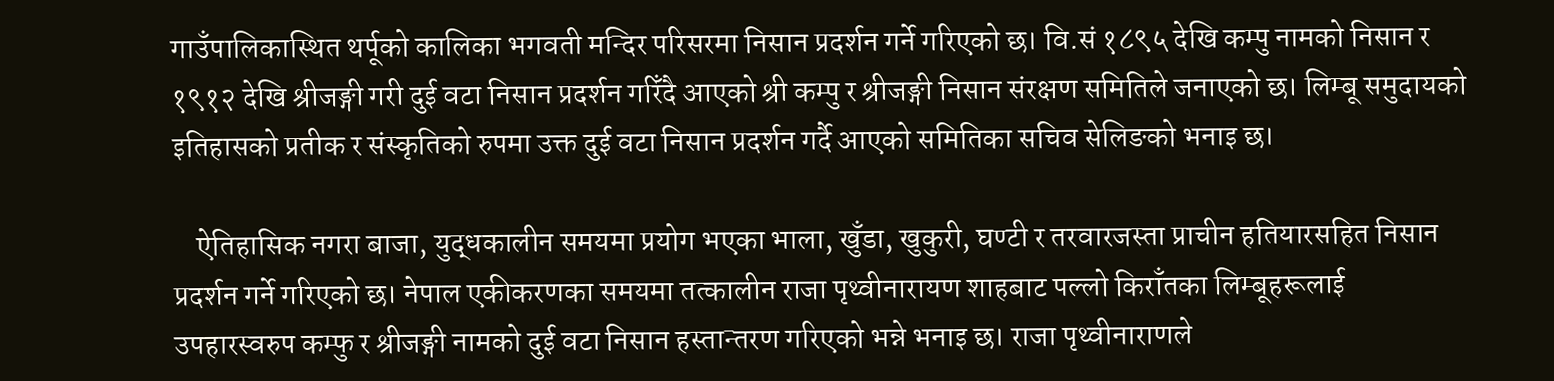गाउँपालिकास्थित थर्पूको कालिका भगवती मन्दिर परिसरमा निसान प्रदर्शन गर्ने गरिएको छ। वि.सं १८९५ देखि कम्पु नामको निसान र १९१२ देखि श्रीजङ्गी गरी दुई वटा निसान प्रदर्शन गरिँदै आएको श्री कम्पु र श्रीजङ्गी निसान संरक्षण समितिले जनाएको छ। लिम्बू समुदायको इतिहासको प्रतीक र संस्कृतिको रुपमा उक्त दुई वटा निसान प्रदर्शन गर्दै आएको समितिका सचिव सेलिङको भनाइ छ।

    ऐतिहासिक नगरा बाजा, युद्धकालीन समयमा प्रयोग भएका भाला, खुँडा, खुकुरी, घण्टी र तरवारजस्ता प्राचीन हतियारसहित निसान प्रदर्शन गर्ने गरिएको छ। नेपाल एकीकरणका समयमा तत्कालीन राजा पृथ्वीनारायण शाहबाट पल्लो किराँतका लिम्बूहरूलाई उपहारस्वरुप कम्फु र श्रीजङ्गी नामको दुई वटा निसान हस्तान्तरण गरिएको भन्ने भनाइ छ। राजा पृथ्वीनाराणले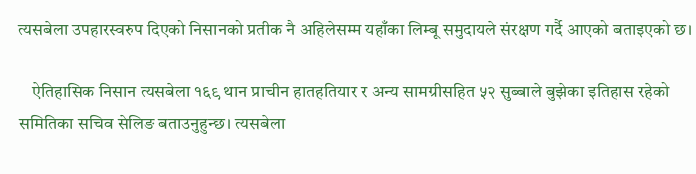त्यसबेला उपहारस्वरुप दिएको निसानको प्रतीक नै अहिलेसम्म यहाँका लिम्बू समुदायले संरक्षण गर्दै आएको बताइएको छ।

    ऐतिहासिक निसान त्यसबेला १६९ थान प्राचीन हातहतियार र अन्य सामग्रीसहित ५२ सुब्बाले बुझेका इतिहास रहेको समितिका सचिव सेलिङ बताउनुहुन्छ। त्यसबेला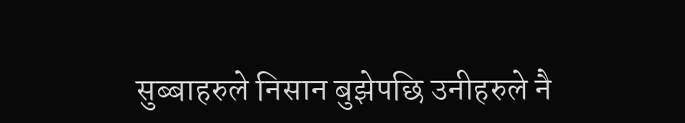सुब्बाहरुले निसान बुझेपछि उनीहरुले नै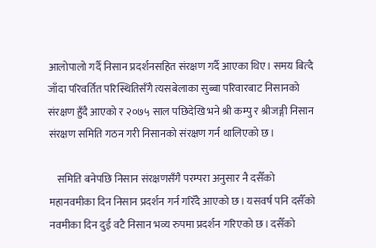आलोपालो गर्दै निसान प्रदर्शनसहित संरक्षण गर्दै आएका थिए। समय बित्दै जाँदा परिवर्तित परिस्थितिसँगै त्यसबेलाका सुब्बा परिवारबाट निसानको संरक्षण हुँदै आएको र २०७५ साल पछिदेखि भने श्री कम्पु र श्रीजङ्गी निसान संरक्षण समिति गठन गरी निसानको संरक्षण गर्न थालिएको छ।

    समिति बनेपछि निसान संरक्षणसँगै परम्परा अनुसार नै दसैँको महानवमीका दिन निसान प्रदर्शन गर्न गरिँदै आएको छ। यसवर्ष पनि दसैँको नवमीका दिन दुई वटै निसान भव्य रुपमा प्रदर्शन गरिएको छ। दसैँको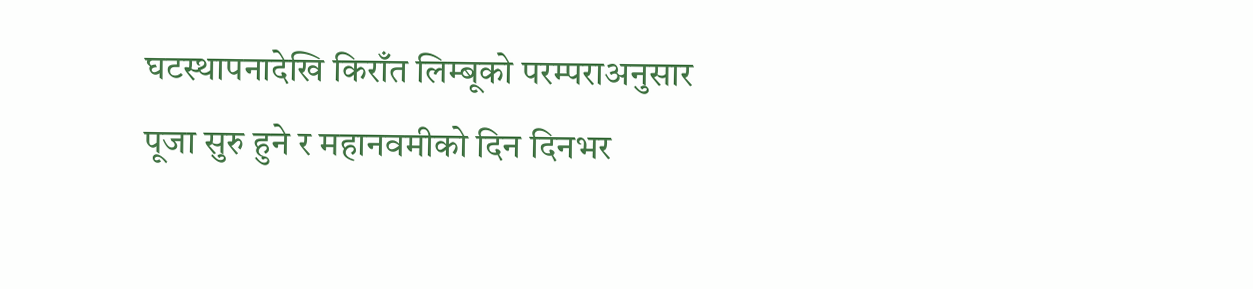घटस्थापनादेखि किराँत लिम्बूको परम्पराअनुसार पूजा सुरु हुने र महानवमीको दिन दिनभर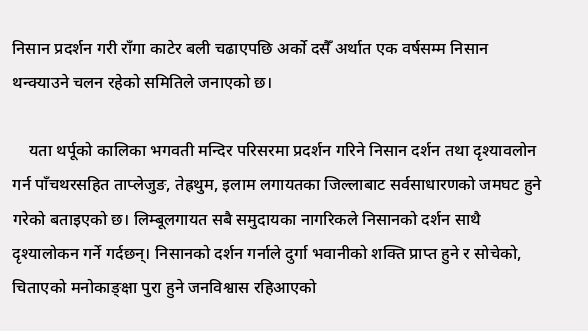निसान प्रदर्शन गरी राँगा काटेर बली चढाएपछि अर्को दसैँ अर्थात एक वर्षसम्म निसान थन्क्याउने चलन रहेको समितिले जनाएको छ।

    यता थर्पूको कालिका भगवती मन्दिर परिसरमा प्रदर्शन गरिने निसान दर्शन तथा दृश्यावलोन गर्न पाँचथरसहित ताप्लेजुङ, तेह्रथुम, इलाम लगायतका जिल्लाबाट सर्वसाधारणको जमघट हुने गरेको बताइएको छ। लिम्बूलगायत सबै समुदायका नागरिकले निसानको दर्शन साथै दृश्यालोकन गर्ने गर्दछन्। निसानको दर्शन गर्नाले दुर्गा भवानीको शक्ति प्राप्त हुने र सोचेको, चिताएको मनोकाङ्क्षा पुरा हुने जनविश्वास रहिआएको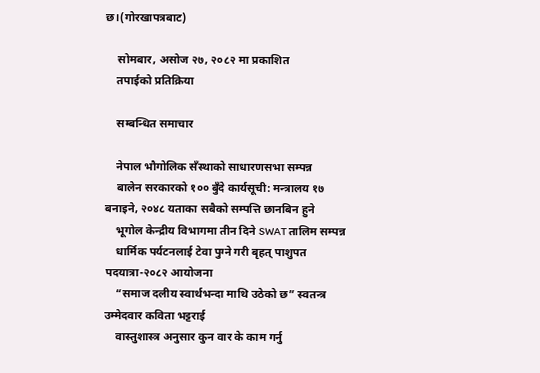छ।(गोरखापत्रबाट)

    सोमबार, असोज २७, २०८२ मा प्रकाशित
    तपाईको प्रतिक्रिया

    सम्बन्धित समाचार

    नेपाल भौगोलिक सँस्थाको साधारणसभा सम्पन्न
    बालेन सरकारको १०० बुँदे कार्यसूची: मन्त्रालय १७ बनाइने, २०४८ यताका सबैको सम्पत्ति छानबिन हुने
    भूगोल केन्द्रीय विभागमा तीन दिने SWAT तालिम सम्पन्न
    धार्मिक पर्यटनलाई टेवा पुग्ने गरी बृहत् पाशुपत पदयात्रा-२०८२ आयोजना
    “समाज दलीय स्वार्थभन्दा माथि उठेको छ” स्वतन्त्र उम्मेदवार कविता भट्टराई
    वास्तुशास्त्र अनुसार कुन वार के काम गर्नु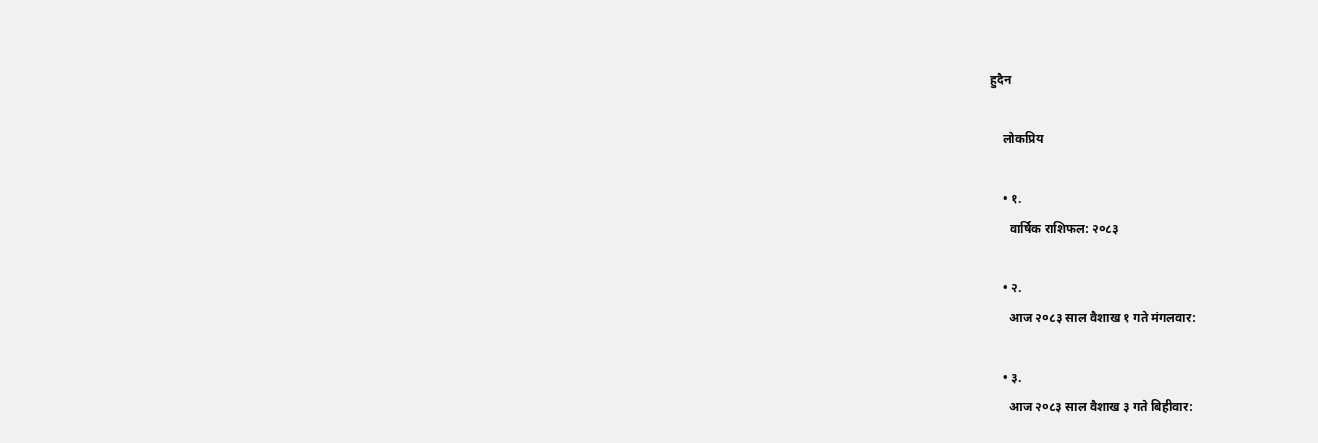हुदैन

    लोकप्रिय

    • १.
      वार्षिक राशिफल: २०८३

    • २.
      आज २०८३ साल वैशाख १ गते मंगलवार:

    • ३.
      आज २०८३ साल वैशाख ३ गते बिहीवार: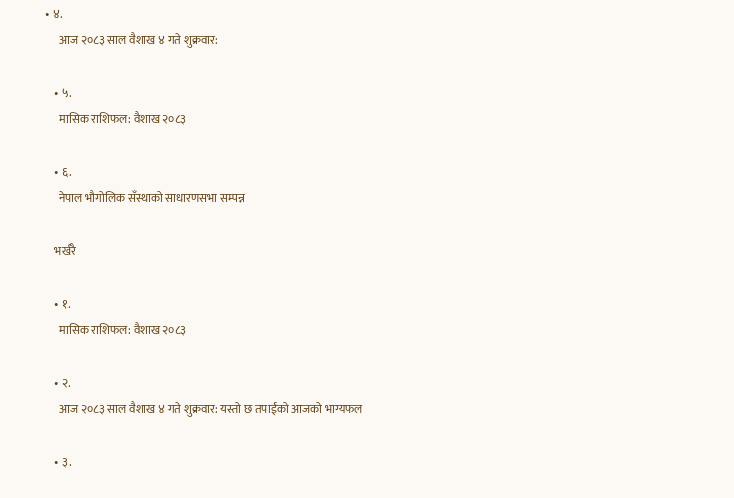• ४.
      आज २०८३ साल वैशाख ४ गते शुक्रवार:

    • ५.
      मासिक राशिफल: वैशाख २०८३

    • ६.
      नेपाल भौगोलिक सँस्थाको साधारणसभा सम्पन्न

    भर्खरै

    • १.
      मासिक राशिफल: वैशाख २०८३

    • २.
      आज २०८३ साल वैशाख ४ गते शुक्रवार: यस्तो छ तपाईंको आजको भाग्यफल

    • ३.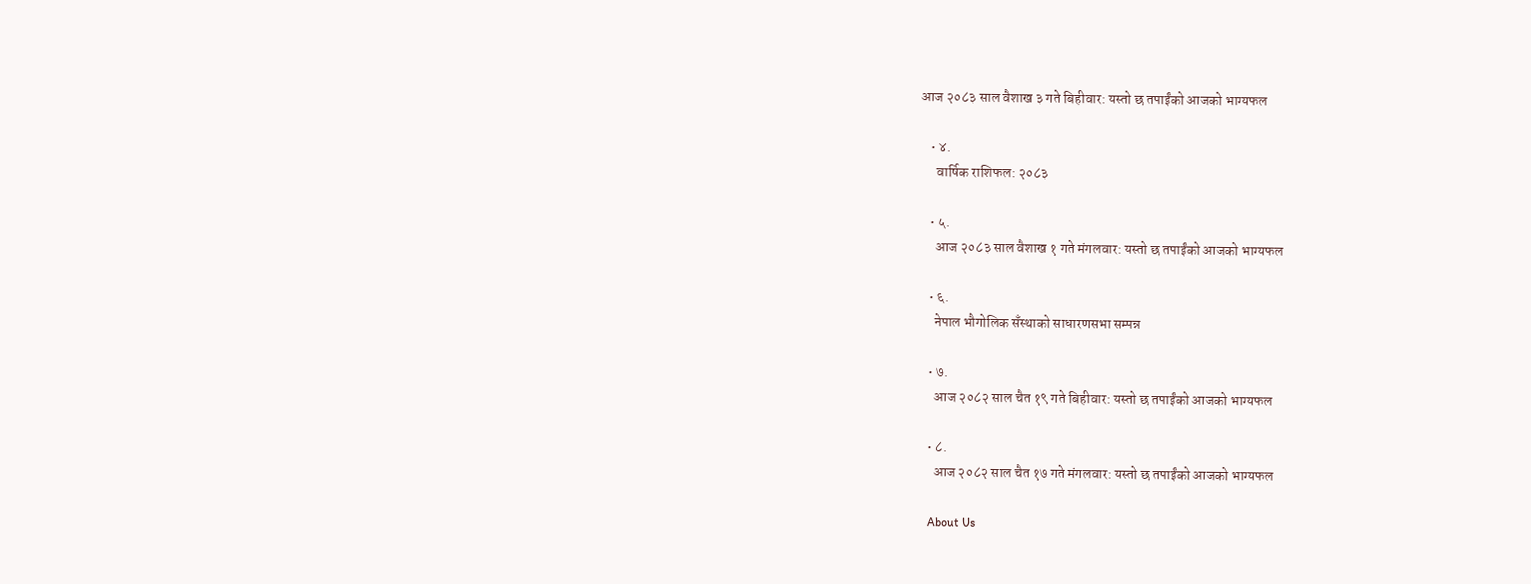आज २०८३ साल वैशाख ३ गते बिहीवार: यस्तो छ तपाईंको आजको भाग्यफल

    • ४.
      वार्षिक राशिफल: २०८३

    • ५.
      आज २०८३ साल वैशाख १ गते मंगलवार: यस्तो छ तपाईंको आजको भाग्यफल

    • ६.
      नेपाल भौगोलिक सँस्थाको साधारणसभा सम्पन्न

    • ७.
      आज २०८२ साल चैत १९ गते बिहीवार: यस्तो छ तपाईंको आजको भाग्यफल

    • ८.
      आज २०८२ साल चैत १७ गते मंगलवार: यस्तो छ तपाईंको आजको भाग्यफल

    About Us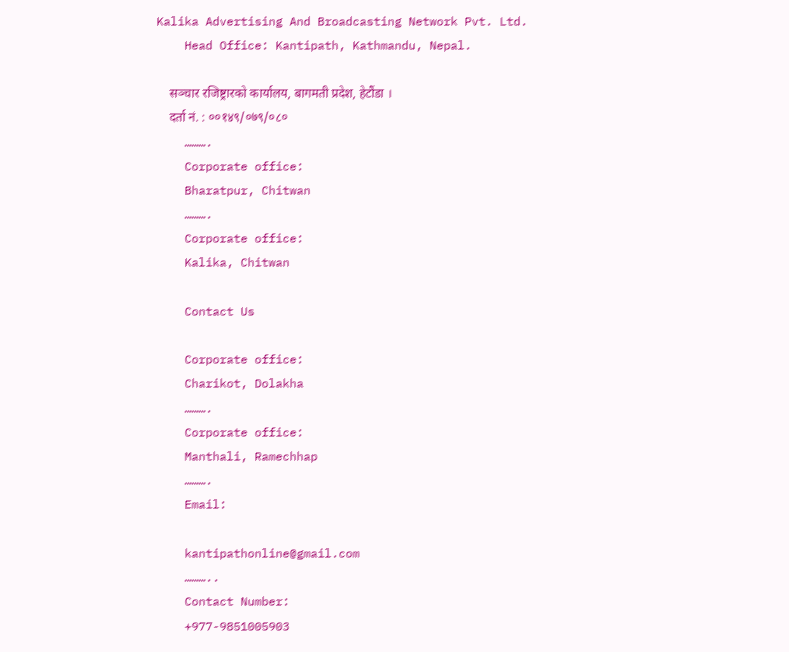Kalika Advertising And Broadcasting Network Pvt. Ltd.
    Head Office: Kantipath, Kathmandu, Nepal.

    सञ्चार रजिष्ट्रारको कार्यालय, बागमती प्रदेश, हेटौंडा ।
    दर्ता नं. : ००१४९/०७९/०८०
    ……….
    Corporate office:
    Bharatpur, Chitwan
    ……….
    Corporate office:
    Kalika, Chitwan

    Contact Us

    Corporate office:
    Charikot, Dolakha
    ……….
    Corporate office:
    Manthali, Ramechhap
    ……….
    Email:

    kantipathonline@gmail.com
    ………..
    Contact Number:
    +977-9851005903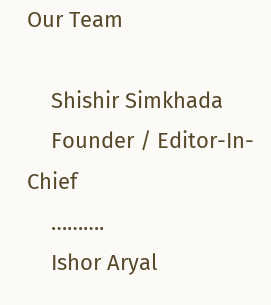Our Team

    Shishir Simkhada
    Founder / Editor-In-Chief
    ……….
    Ishor Aryal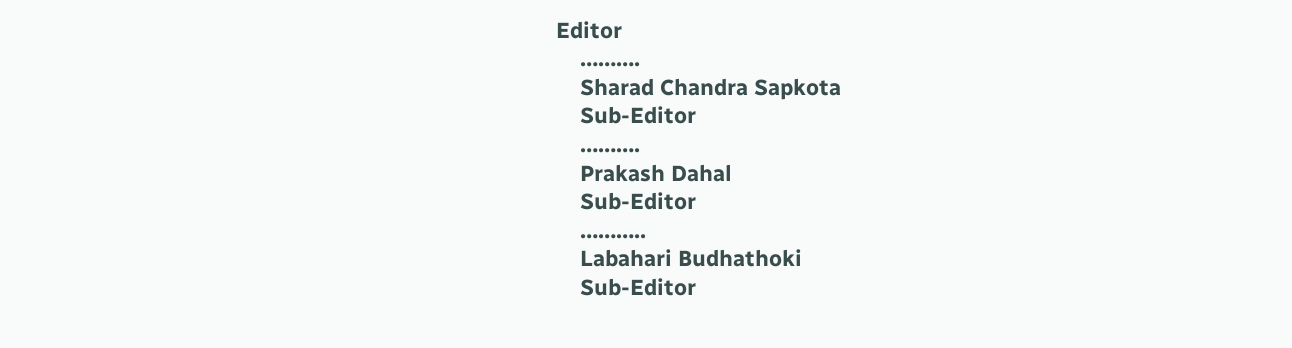Editor
    ……….
    Sharad Chandra Sapkota
    Sub-Editor
    ……….
    Prakash Dahal
    Sub-Editor
    ………..
    Labahari Budhathoki
    Sub-Editor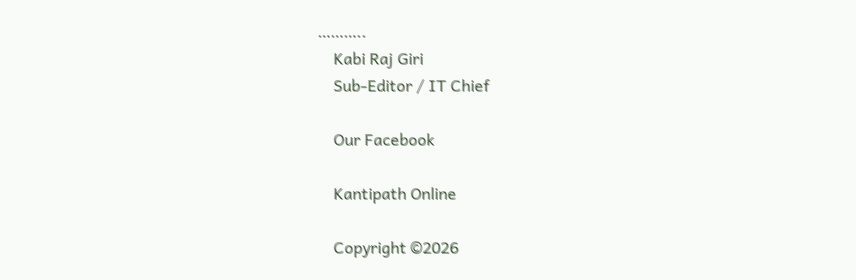………..
    Kabi Raj Giri
    Sub-Editor / IT Chief

    Our Facebook

    Kantipath Online

    Copyright ©2026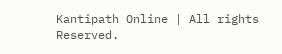Kantipath Online | All rights Reserved.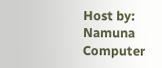Host by: Namuna Computer